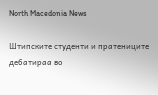North Macedonia News

Штипските студенти и пратениците дебатираа во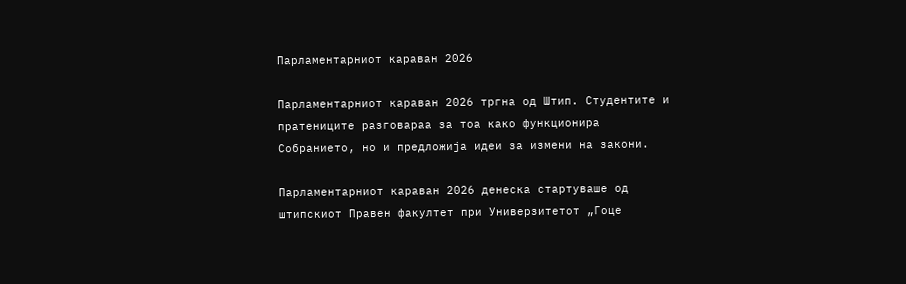Парламентарниот караван 2026

Парламентарниот караван 2026 тргна од Штип. Студентите и пратениците разговараа за тоа како функционира Собранието, но и предложија идеи за измени на закони.

Парламентарниот караван 2026 денеска стартуваше од штипскиот Правен факултет при Универзитетот „Гоце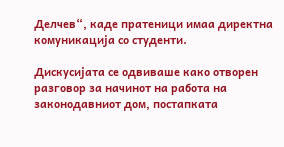Делчев“, каде пратеници имаа директна комуникација со студенти.

Дискусијата се одвиваше како отворен разговор за начинот на работа на законодавниот дом, постапката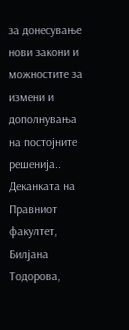за донесување нови закони и можностите за измени и дополнувања на постојните решенија.. Деканката на Правниот факултет, Билјана Тодорова,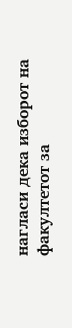нагласи дека изборот на факултетот за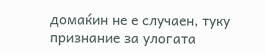домаќин не е случаен, туку признание за улогата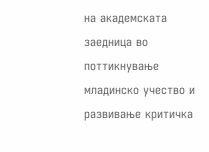на академската заедница во поттикнување младинско учество и развивање критичка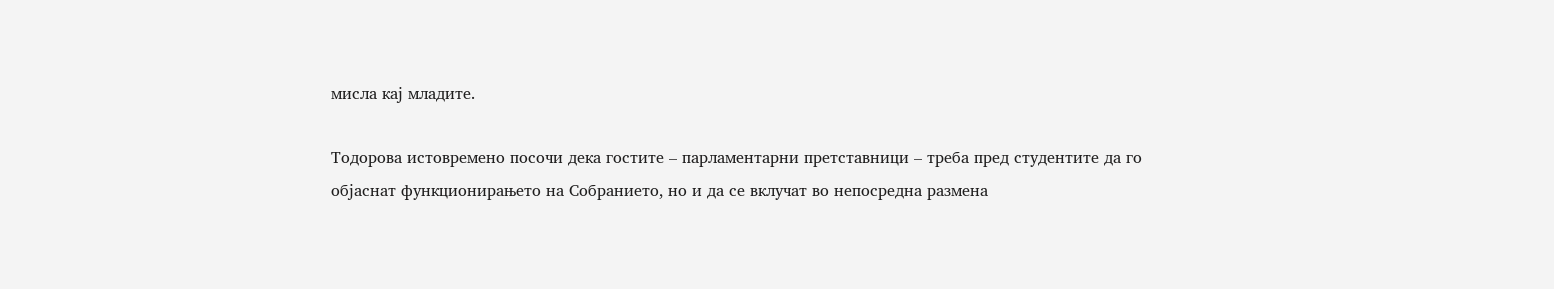мисла кај младите.

Тодорова истовремено посочи дека гостите – парламентарни претставници – треба пред студентите да го објаснат функционирањето на Собранието, но и да се вклучат во непосредна размена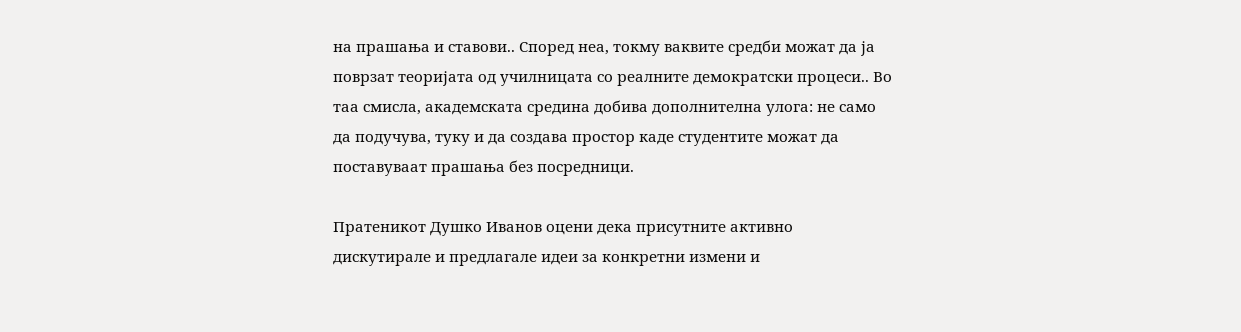на прашања и ставови.. Според неа, токму ваквите средби можат да ја поврзат теоријата од училницата со реалните демократски процеси.. Во таа смисла, академската средина добива дополнителна улога: не само да подучува, туку и да создава простор каде студентите можат да поставуваат прашања без посредници.

Пратеникот Душко Иванов оцени дека присутните активно дискутирале и предлагале идеи за конкретни измени и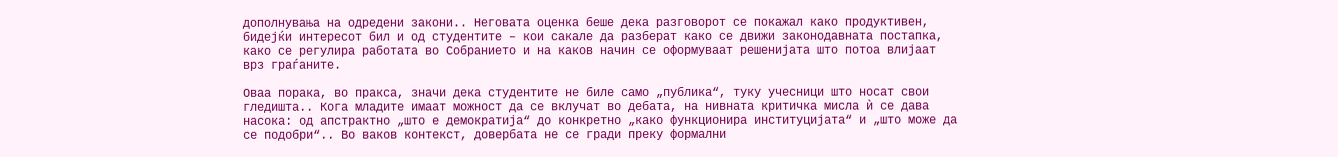дополнувања на одредени закони.. Неговата оценка беше дека разговорот се покажал како продуктивен, бидејќи интересот бил и од студентите – кои сакале да разберат како се движи законодавната постапка, како се регулира работата во Собранието и на каков начин се оформуваат решенијата што потоа влијаат врз граѓаните.

Оваа порака, во пракса, значи дека студентите не биле само „публика“, туку учесници што носат свои гледишта.. Кога младите имаат можност да се вклучат во дебата, на нивната критичка мисла ѝ се дава насока: од апстрактно „што е демократија“ до конкретно „како функционира институцијата“ и „што може да се подобри“.. Во ваков контекст, довербата не се гради преку формални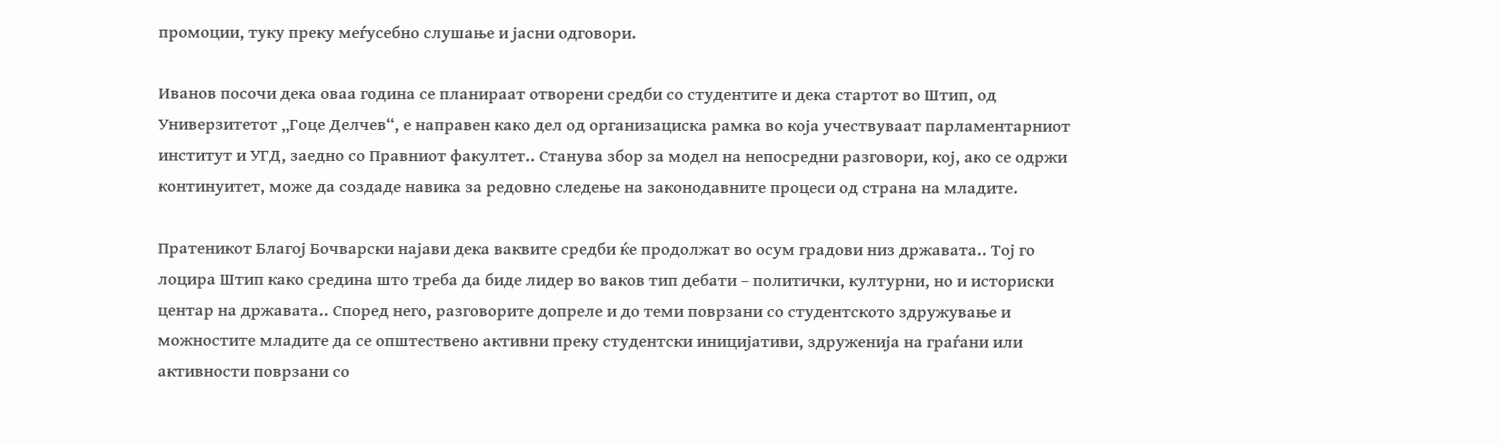промоции, туку преку меѓусебно слушање и јасни одговори.

Иванов посочи дека оваа година се планираат отворени средби со студентите и дека стартот во Штип, од Универзитетот „Гоце Делчев“, е направен како дел од организациска рамка во која учествуваат парламентарниот институт и УГД, заедно со Правниот факултет.. Станува збор за модел на непосредни разговори, кој, ако се одржи континуитет, може да создаде навика за редовно следење на законодавните процеси од страна на младите.

Пратеникот Благој Бочварски најави дека ваквите средби ќе продолжат во осум градови низ државата.. Тој го лоцира Штип како средина што треба да биде лидер во ваков тип дебати – политички, културни, но и историски центар на државата.. Според него, разговорите допреле и до теми поврзани со студентското здружување и можностите младите да се општествено активни преку студентски иницијативи, здруженија на граѓани или активности поврзани со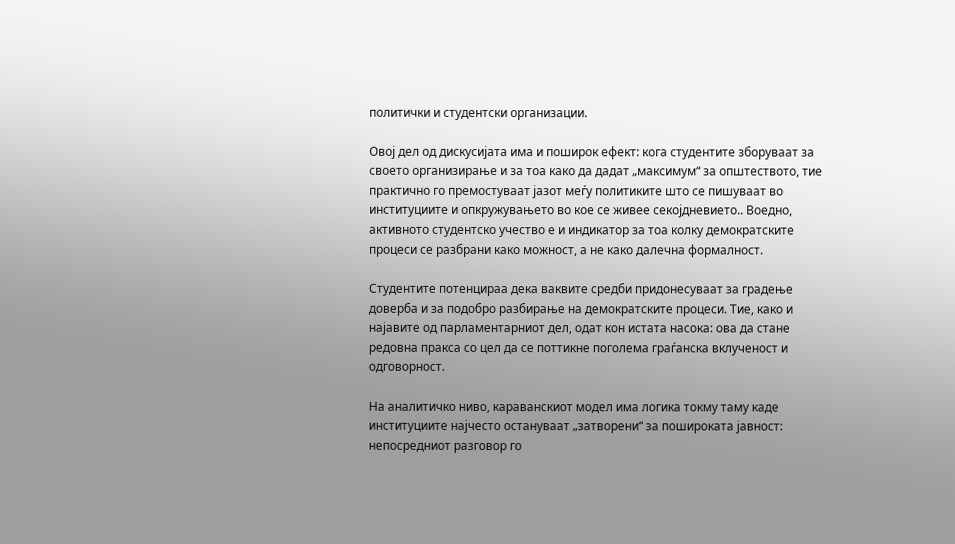политички и студентски организации.

Овој дел од дискусијата има и поширок ефект: кога студентите зборуваат за своето организирање и за тоа како да дадат „максимум“ за општеството, тие практично го премостуваат јазот меѓу политиките што се пишуваат во институциите и опкружувањето во кое се живее секојдневието.. Воедно, активното студентско учество е и индикатор за тоа колку демократските процеси се разбрани како можност, а не како далечна формалност.

Студентите потенцираа дека ваквите средби придонесуваат за градење доверба и за подобро разбирање на демократските процеси. Тие, како и најавите од парламентарниот дел, одат кон истата насока: ова да стане редовна пракса со цел да се поттикне поголема граѓанска вклученост и одговорност.

На аналитичко ниво, караванскиот модел има логика токму таму каде институциите најчесто остануваат „затворени“ за пошироката јавност: непосредниот разговор го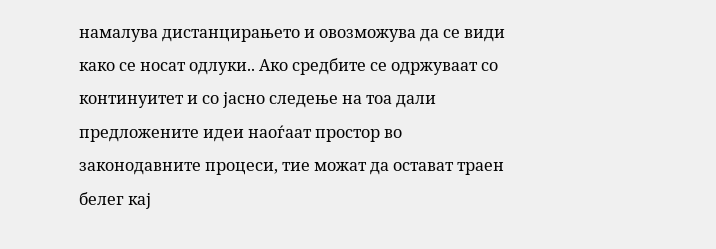намалува дистанцирањето и овозможува да се види како се носат одлуки.. Ако средбите се одржуваат со континуитет и со јасно следење на тоа дали предложените идеи наоѓаат простор во законодавните процеси, тие можат да остават траен белег кај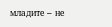младите – не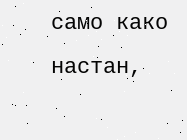само како настан,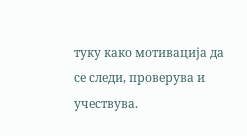туку како мотивација да се следи, проверува и учествува.